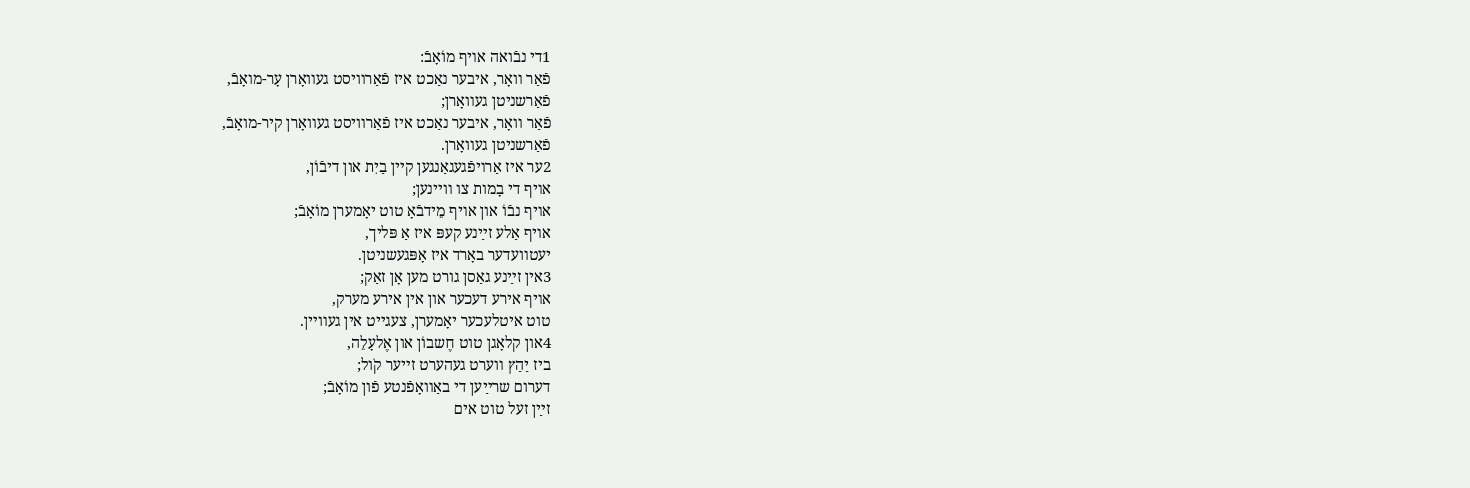1די נבֿואה אױף מוֹאָבֿ:
פֿאַר װאָר, איבער נאַכט איז פֿאַרװיסט געװאָרן עָר-מואָבֿ,
פֿאַרשניטן געװאָרן;
פֿאַר װאָר, איבער נאַכט איז פֿאַרװיסט געװאָרן קיר-מואָבֿ,
פֿאַרשניטן געװאָרן.
2ער איז אַרױפֿגעגאַנגען קײן בַיִת און דיבֿוֹן,
אױף די בָמות צו װײנען;
אױף נבֿוֹ און אױף מֵידבֿאָ טוט יאָמערן מוֹאָבֿ;
אױף אַלע זײַנע קעפּ איז אַ פּליך,
יעטװעדער באָרד איז אָפּגעשניטן.
3אין זײַנע גאַסן גורט מען אָן זאַק;
אױף אירע דעכער און אין אירע מערק,
טוט איטלעכער יאָמערן, צעגײט אין געװײן.
4און קלאָגן טוט חֶשבוֹן און אֶלעָלֵה,
ביז יַהַץ װערט געהערט זײער קֹול;
דערום שרײַען די באַװאָפֿנטע פֿון מוֹאָבֿ;
זײַן זעל טוט אים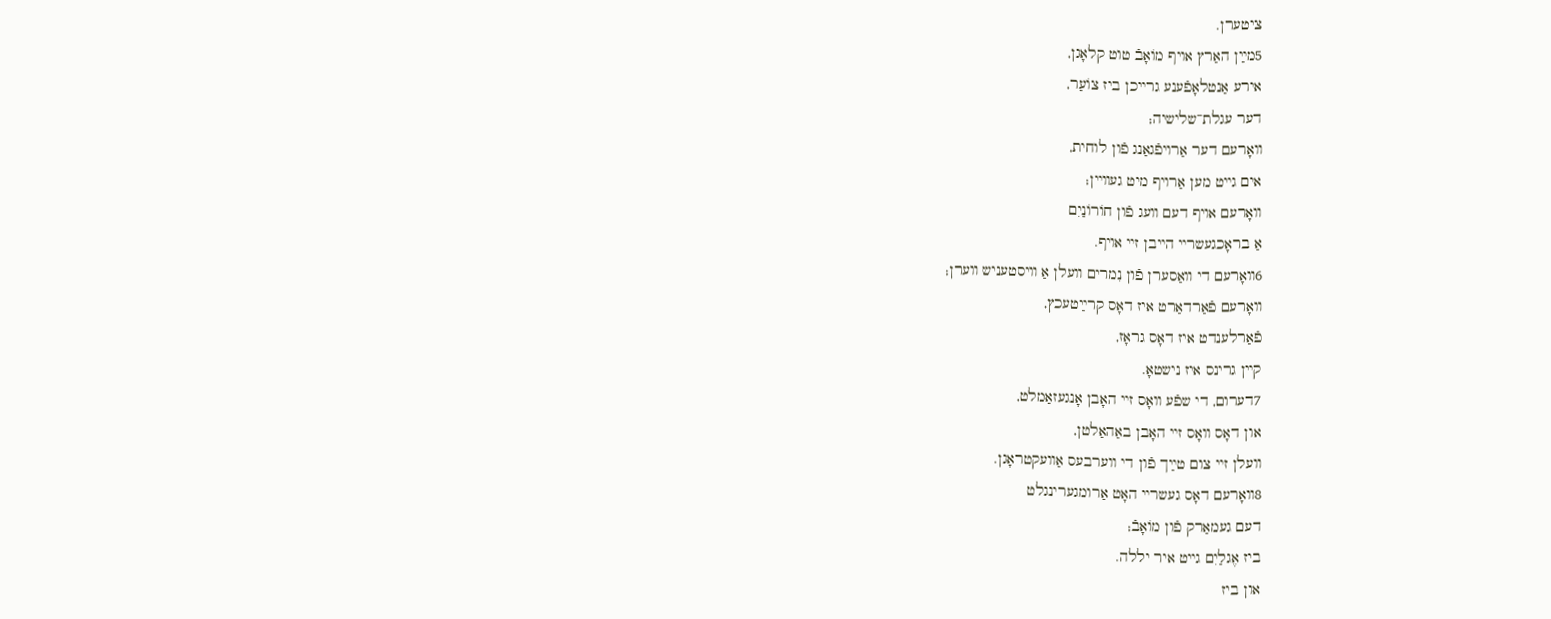ציטערן.
5מײַן האַרץ אױף מוֹאָבֿ טוט קלאָגן,
אירע אַנטלאָפֿענע גרײכן ביז צוֹעַר,
דער עגלת־שלישיה;
װאָרעם דער אַרױפֿגאַנג פֿון לוחית,
אים גײט מען אַרױף מיט געװײן;
װאָרעם אױף דעם װעג פֿון חוֹרוֹנַיִם
אַ בראָכגעשרײ הײבן זײ אױף.
6װאָרעם די װאַסערן פֿון נִמרים װעלן אַ װיסטעניש װערן;
װאָרעם פֿאַרדאַרט איז דאָס קרײַטעכץ,
פֿאַרלענדט איז דאָס גראָז,
קײן גרינס איז נישטאָ.
7דערום, די שפֿע װאָס זײ האָבן אָנגעזאַמלט,
און דאָס װאָס זײ האָבן באַהאַלטן,
װעלן זײ צום טײַך פֿון די װערבעס אַװעקטראָגן.
8װאָרעם דאָס געשרײ האָט אַרומגערינגלט
דעם געמאַרק פֿון מוֹאָבֿ;
ביז אֶגלַיִם גײט איר יללה.
און ביז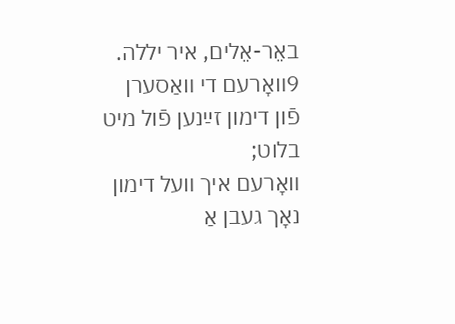באֵר-אֵלים, איר יללה.
9װאָרעם די װאַסערן פֿון דימון זײַנען פֿול מיט בלוט;
װאָרעם איך װעל דימון נאָך געבן אַ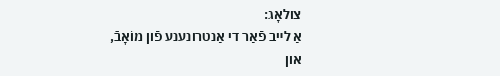צולאָג:
אַ לײב פֿאַר די אַנטרונענע פֿון מוֹאָבֿ,
און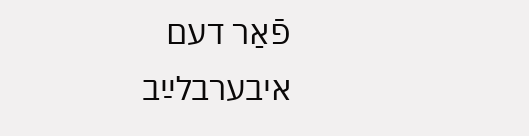פֿאַר דעם איבערבלײַב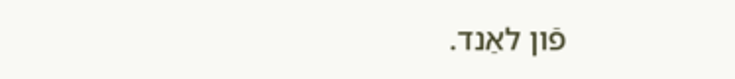פֿון לאַנד.